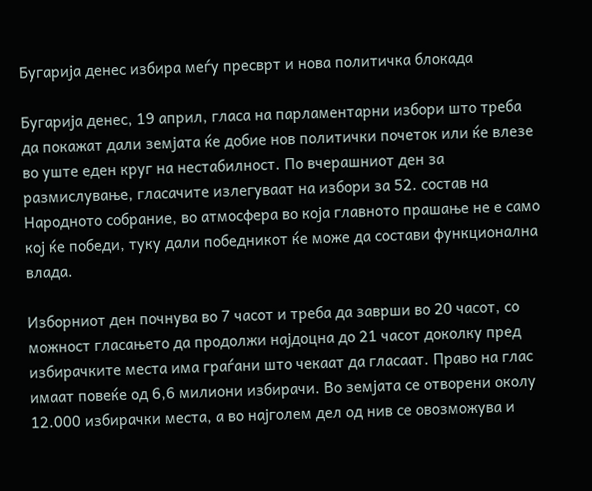Бугарија денес избира меѓу пресврт и нова политичка блокада

Бугарија денес, 19 април, гласа на парламентарни избори што треба да покажат дали земјата ќе добие нов политички почеток или ќе влезе во уште еден круг на нестабилност. По вчерашниот ден за размислување, гласачите излегуваат на избори за 52. состав на Народното собрание, во атмосфера во која главното прашање не е само кој ќе победи, туку дали победникот ќе може да состави функционална влада.

Изборниот ден почнува во 7 часот и треба да заврши во 20 часот, со можност гласањето да продолжи најдоцна до 21 часот доколку пред избирачките места има граѓани што чекаат да гласаат. Право на глас имаат повеќе од 6,6 милиони избирачи. Во земјата се отворени околу 12.000 избирачки места, а во најголем дел од нив се овозможува и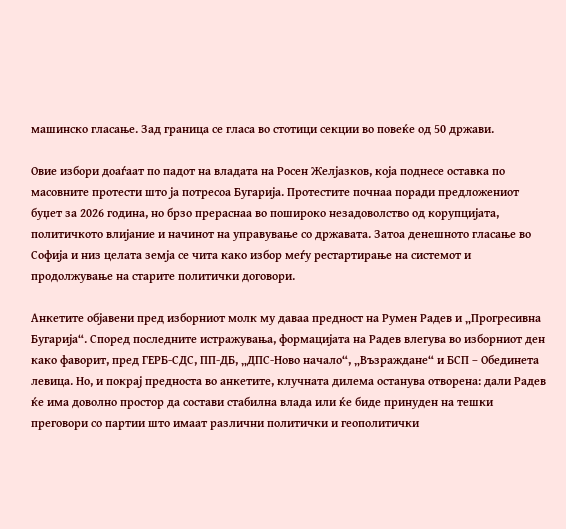машинско гласање. Зад граница се гласа во стотици секции во повеќе од 50 држави.

Овие избори доаѓаат по падот на владата на Росен Желјазков, која поднесе оставка по масовните протести што ја потресоа Бугарија. Протестите почнаа поради предложениот буџет за 2026 година, но брзо прераснаа во пошироко незадоволство од корупцијата, политичкото влијание и начинот на управување со државата. Затоа денешното гласање во Софија и низ целата земја се чита како избор меѓу рестартирање на системот и продолжување на старите политички договори.

Анкетите објавени пред изборниот молк му даваа предност на Румен Радев и „Прогресивна Бугарија“. Според последните истражувања, формацијата на Радев влегува во изборниот ден како фаворит, пред ГЕРБ-СДС, ПП-ДБ, „ДПС-Ново начало“, „Възраждане“ и БСП – Обединета левица. Но, и покрај предноста во анкетите, клучната дилема останува отворена: дали Радев ќе има доволно простор да состави стабилна влада или ќе биде принуден на тешки преговори со партии што имаат различни политички и геополитички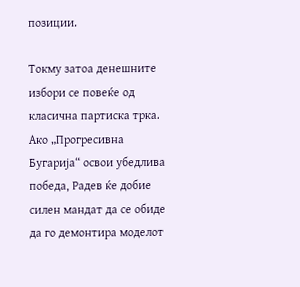позиции.

Токму затоа денешните избори се повеќе од класична партиска трка. Ако „Прогресивна Бугарија“ освои убедлива победа, Радев ќе добие силен мандат да се обиде да го демонтира моделот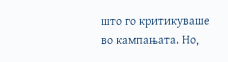што го критикуваше во кампањата. Но,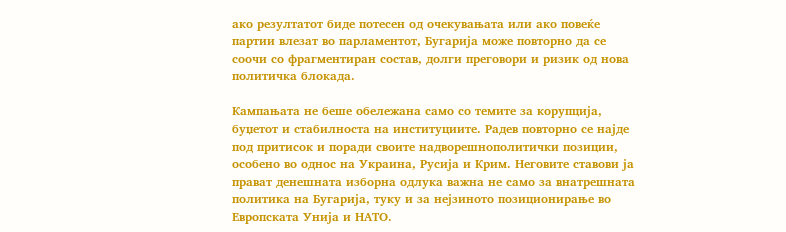ако резултатот биде потесен од очекувањата или ако повеќе партии влезат во парламентот, Бугарија може повторно да се соочи со фрагментиран состав, долги преговори и ризик од нова политичка блокада.

Кампањата не беше обележана само со темите за корупција, буџетот и стабилноста на институциите. Радев повторно се најде под притисок и поради своите надворешнополитички позиции, особено во однос на Украина, Русија и Крим. Неговите ставови ја прават денешната изборна одлука важна не само за внатрешната политика на Бугарија, туку и за нејзиното позиционирање во Европската Унија и НАТО.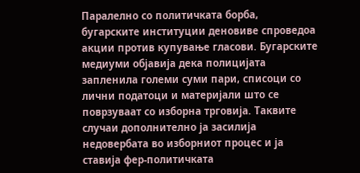Паралелно со политичката борба, бугарските институции деновиве спроведоа акции против купување гласови. Бугарските медиуми објавија дека полицијата запленила големи суми пари, списоци со лични податоци и материјали што се поврзуваат со изборна трговија. Таквите случаи дополнително ја засилија недовербата во изборниот процес и ја ставија фер-политичката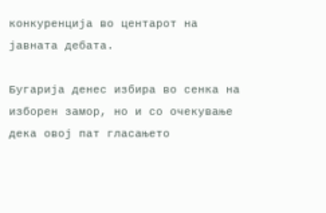конкуренција во центарот на јавната дебата.

Бугарија денес избира во сенка на изборен замор, но и со очекување дека овој пат гласањето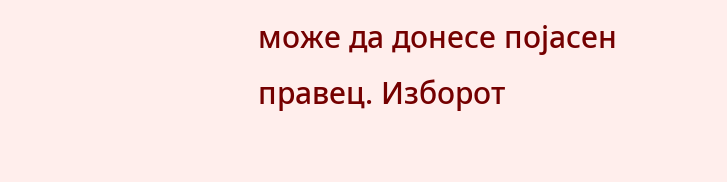може да донесе појасен правец. Изборот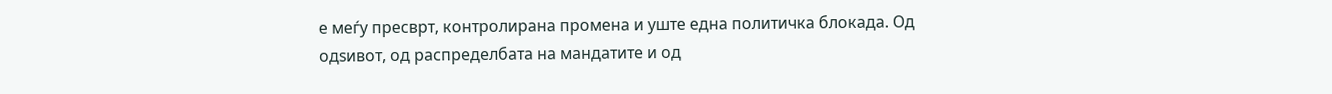е меѓу пресврт, контролирана промена и уште една политичка блокада. Од одѕивот, од распределбата на мандатите и од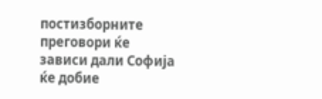постизборните преговори ќе зависи дали Софија ќе добие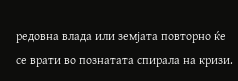редовна влада или земјата повторно ќе се врати во познатата спирала на кризи.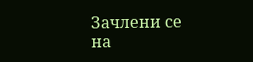Зачлени се на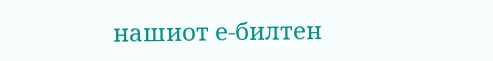нашиот е-билтен